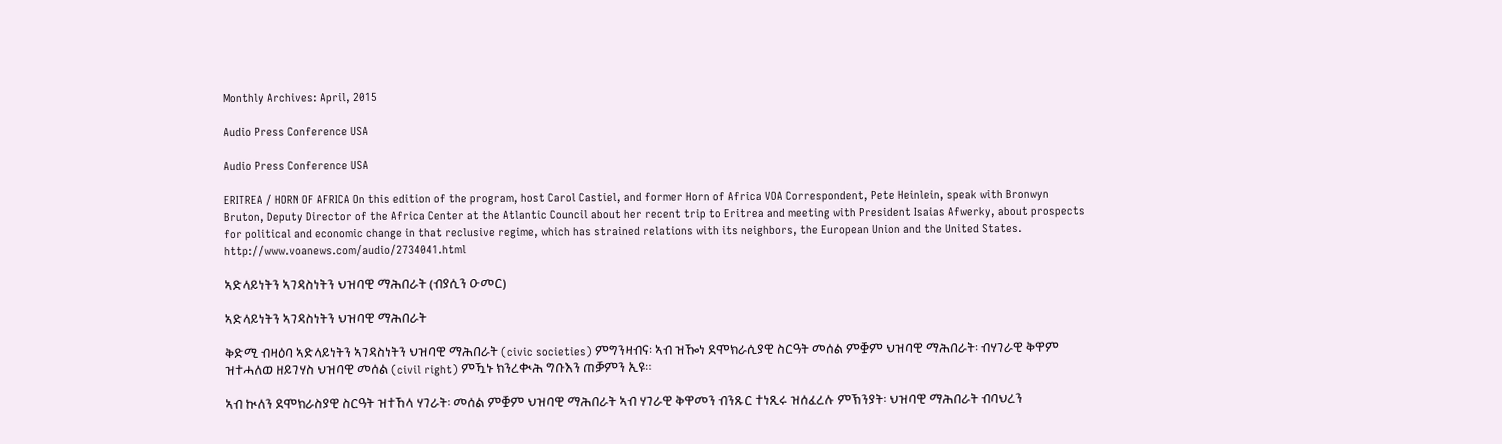Monthly Archives: April, 2015

Audio Press Conference USA

Audio Press Conference USA

ERITREA / HORN OF AFRICA On this edition of the program, host Carol Castiel, and former Horn of Africa VOA Correspondent, Pete Heinlein, speak with Bronwyn Bruton, Deputy Director of the Africa Center at the Atlantic Council about her recent trip to Eritrea and meeting with President Isaias Afwerky, about prospects for political and economic change in that reclusive regime, which has strained relations with its neighbors, the European Union and the United States.
http://www.voanews.com/audio/2734041.html

ኣድላይነትን ኣገዳስነትን ህዝባዊ ማሕበራት (ብያሲን ዑመር)

ኣድላይነትን ኣገዳስነትን ህዝባዊ ማሕበራት

ቅድሚ ብዛዕባ ኣድላይነትን ኣገዳስነትን ህዝባዊ ማሕበራት (civic societies) ምግንዛብና፡ ኣብ ዝዀነ ደሞክራሲያዊ ስርዓት መሰል ምቛም ህዝባዊ ማሕበራት፡ ብሃገራዊ ቅዋም ዝተሓለወ ዘይገሃስ ህዝባዊ መሰል (civil right) ምዃኑ ክንረቊሕ ግቡእን ጠቓምን ኢዩ።

ኣብ ኲለን ደሞክራስያዊ ስርዓት ዝተኸላ ሃገራት፡ መሰል ምቛም ህዝባዊ ማሕበራት ኣብ ሃገራዊ ቅዋመን ብንጹር ተነጺሩ ዝሰፈረሉ ምኽንያት፡ ህዝባዊ ማሕበራት ብባህረን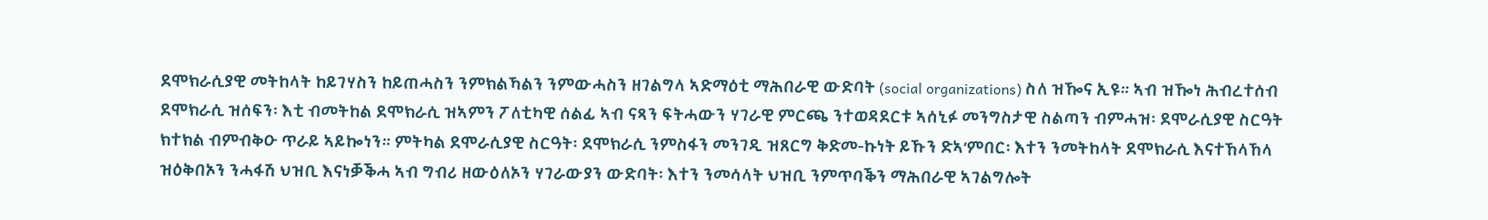ደሞክራሲያዊ መትከላት ከይገሃስን ከይጠሓስን ንምክልኻልን ንምውሓስን ዘገልግላ ኣድማዕቲ ማሕበራዊ ውድባት (social organizations) ስለ ዝዀና ኢዩ። ኣብ ዝዀነ ሕብረተሰብ ደሞክራሲ ዝሰፍን፡ እቲ ብመትከል ደሞክራሲ ዝኣምን ፖለቲካዊ ሰልፊ ኣብ ናጻን ፍትሓውን ሃገራዊ ምርጫ ንተወዳደርቱ ኣሰኒፉ መንግስታዊ ስልጣን ብምሓዝ፡ ደሞራሲያዊ ስርዓት ክተክል ብምብቅዑ ጥራይ ኣይኰነን። ምትካል ደሞራሲያዊ ስርዓት፡ ደሞክራሲ ንምስፋን መንገዲ ዝጸርግ ቅድመ-ኩነት ይኹን ድኣ’ምበር፡ እተን ንመትከላት ደሞክራሲ እናተኸላኸላ ዝዕቅበኦን ንሓፋሽ ህዝቢ እናነቓቕሓ ኣብ ግብሪ ዘውዕለኦን ሃገራውያን ውድባት፡ እተን ንመሳላት ህዝቢ ንምጥባቕን ማሕበራዊ ኣገልግሎት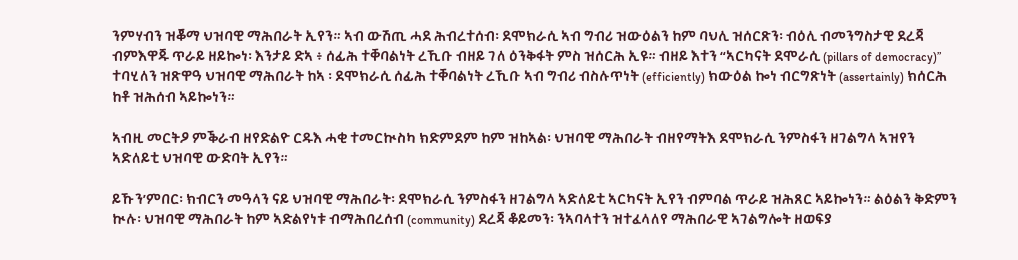ንምሃብን ዝቖማ ህዝባዊ ማሕበራት ኢየን። ኣብ ውሽጢ ሓደ ሕብረተሰብ፡ ደሞክራሲ ኣብ ግብሪ ዝውዕልን ከም ባህሊ ዝሰርጽን፡ ብዕሊ ብመንግስታዊ ደረጃ ብምእዋጁ ጥራይ ዘይኰነ፡ እንታይ ድኣ ፥ ሰፊሕ ተቐባልነት ረኺቡ ብዘይ ገለ ዕንቅፋት ምስ ዝሰርሕ ኢዩ። ብዘይ እተን “ኣርካናት ደሞራሲ (pillars of democracy)” ተባሂለን ዝጽዋዓ ህዝባዊ ማሕበራት ከኣ ፡ ደሞክራሲ ሰፊሕ ተቐባልነት ረኺቡ ኣብ ግብሪ ብስሉጥነት (efficiently) ክውዕል ኰነ ብርግጽነት (assertainly) ክሰርሕ ከቶ ዝሕሰብ ኣይኰነን።

ኣብዚ መርትዖ ምቕራብ ዘየድልዮ ርዱእ ሓቂ ተመርኲስካ ክድምደም ከም ዝከኣል፡ ህዝባዊ ማሕበራት ብዘየማትእ ደሞክራሲ ንምስፋን ዘገልግላ ኣዝየን ኣድለይቲ ህዝባዊ ውድባት ኢየን።

ይኹን’ምበር፡ ክብርን መዓላን ናይ ህዝባዊ ማሕበራት፡ ደሞክራሲ ንምስፋን ዘገልግላ ኣድለይቲ ኣርካናት ኢየን ብምባል ጥራይ ዝሕጸር ኣይኰነን። ልዕልን ቅድምን ኲሉ፡ ህዝባዊ ማሕበራት ከም ኣድልየነቱ ብማሕበረሰብ (community) ደረጃ ቆይመን፡ ንኣባላተን ዝተፈላለየ ማሕበራዊ ኣገልግሎት ዘወፍያ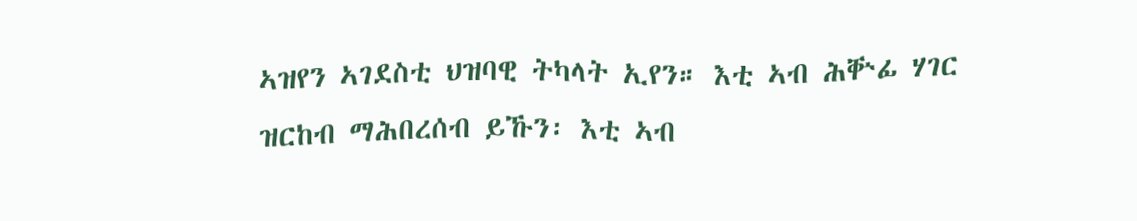ኣዝየን ኣገደስቲ ህዝባዊ ትካላት ኢየን። እቲ ኣብ ሕቝፊ ሃገር ዝርከብ ማሕበረሰብ ይኹን፡ እቲ ኣብ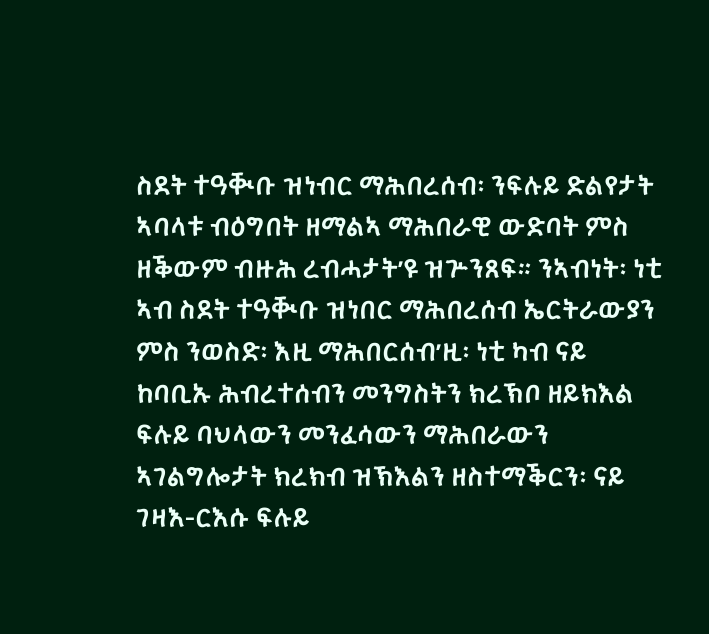ስደት ተዓቚቡ ዝነብር ማሕበረሰብ፡ ንፍሉይ ድልየታት ኣባላቱ ብዕግበት ዘማልኣ ማሕበራዊ ውድባት ምስ ዘቕውም ብዙሕ ረብሓታት’ዩ ዝጕንጸፍ። ንኣብነት፡ ነቲ ኣብ ስደት ተዓቚቡ ዝነበር ማሕበረሰብ ኤርትራውያን ምስ ንወስድ፡ እዚ ማሕበርሰብ’ዚ፡ ነቲ ካብ ናይ ከባቢኡ ሕብረተሰብን መንግስትን ክረኽቦ ዘይክእል ፍሉይ ባህላውን መንፈሳውን ማሕበራውን ኣገልግሎታት ክረክብ ዝኽእልን ዘስተማቕርን፡ ናይ ገዛእ-ርእሱ ፍሉይ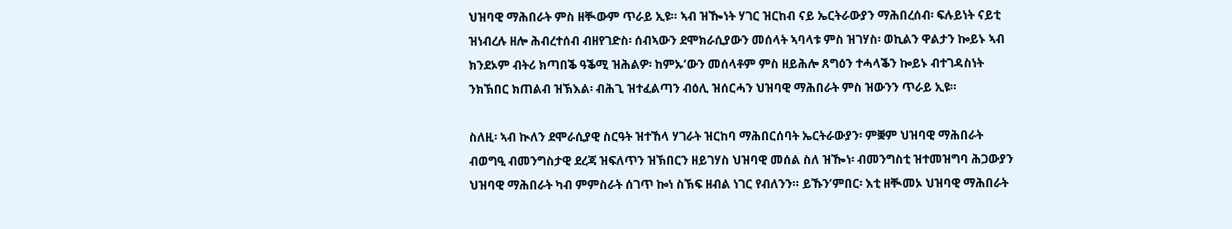ህዝባዊ ማሕበራት ምስ ዘቚውም ጥራይ ኢዩ። ኣብ ዝዀነት ሃገር ዝርከብ ናይ ኤርትራውያን ማሕበረሰብ፡ ፍሉይነት ናይቲ ዝነብረሉ ዘሎ ሕብረተሰብ ብዘየገድስ፡ ሰብኣውን ደሞክራሲያውን መሰላት ኣባላቱ ምስ ዝገሃስ፡ ወኪልን ዋልታን ኰይኑ ኣብ ክንደኦም ብትሪ ክጣበቕ ዓቕሚ ዝሕልዎ፡ ከምኡ’ውን መሰላቶም ምስ ዘይሕሎ ጸግዕን ተሓላቕን ኰይኑ ብተገዳስነት ንክኽበር ክጠልብ ዝኽእል፡ ብሕጊ ዝተፈልጣን ብዕሊ ዝሰርሓን ህዝባዊ ማሕበራት ምስ ዝውንን ጥራይ ኢዩ።

ስለዚ፡ ኣብ ኲለን ደሞራሲያዊ ስርዓት ዝተኸላ ሃገራት ዝርከባ ማሕበርሰባት ኤርትራውያን፡ ምቛም ህዝባዊ ማሕበራት ብወግዒ ብመንግስታዊ ደረጃ ዝፍለጥን ዝኽበርን ዘይገሃስ ህዝባዊ መሰል ስለ ዝዀነ፡ ብመንግስቲ ዝተመዝግባ ሕጋውያን ህዝባዊ ማሕበራት ካብ ምምስራት ሰገጥ ኰነ ስኽፍ ዘብል ነገር የብለንን። ይኹን’ምበር፡ እቲ ዘቚመኦ ህዝባዊ ማሕበራት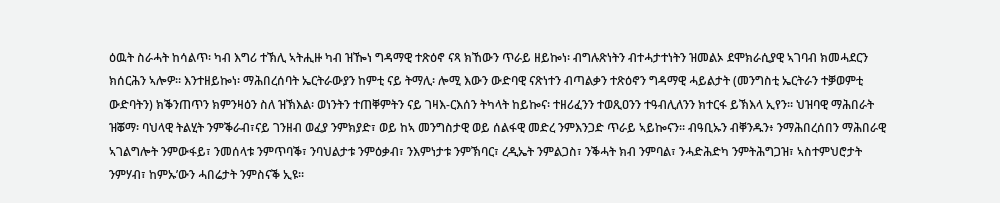ዕዉት ስራሓት ከሳልጥ፡ ካብ እግሪ ተኽሊ ኣትሒዙ ካብ ዝዀነ ግዳማዊ ተጽዕኖ ናጻ ክኸውን ጥራይ ዘይኰነ፡ ብግሉጽነትን ብተሓታተነትን ዝመልኦ ደሞክራሲያዊ ኣገባብ ክመሓደርን ክሰርሕን ኣሎዎ። እንተዘይኰነ፡ ማሕበረሰባት ኤርትራውያን ከምቲ ናይ ትማሊ፡ ሎሚ እውን ውድባዊ ናጽነተን ብጣልቃን ተጽዕኖን ግዳማዊ ሓይልታት (መንግስቲ ኤርትራን ተቓወምቲ ውድባትን) ክቕንጠጥን ክምንዛዕን ስለ ዝኽእል፡ ወነንትን ተጠቐምትን ናይ ገዛእ-ርእሰን ትካላት ከይኰና፡ ተዘሪፈንን ተወጺዐንን ተዓብሊለንን ክተርፋ ይኽእላ ኢየን። ህዝባዊ ማሕበራት ዝቖማ፡ ባህላዊ ትልሂት ንምቕራብ፣ናይ ገንዘብ ወፈያ ንምክያድ፣ ወይ ከኣ መንግስታዊ ወይ ሰልፋዊ መድረ ንምእንጋድ ጥራይ ኣይኰናን። ብዓቢኡን ብቐንዱን፥ ንማሕበረሰበን ማሕበራዊ ኣገልግሎት ንምውፋይ፣ ንመሰላቱ ንምጥባቕ፣ ንባህልታቱ ንምዕቃብ፣ ንእምነታቱ ንምኽባር፣ ረዲኤት ንምልጋስ፣ ንቕሓት ክብ ንምባል፣ ንሓድሕድካ ንምትሕግጋዝ፣ ኣስተምህሮታት ንምሃብ፣ ከምኡ’ውን ሓበሬታት ንምስናቕ ኢዩ።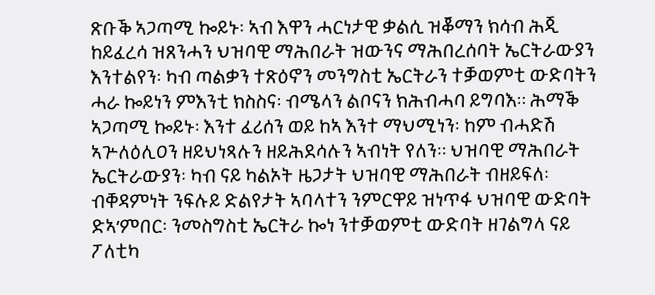ጽቡቕ ኣጋጣሚ ኰይኑ፡ ኣብ እዋን ሓርነታዊ ቃልሲ ዝቖማን ክሳብ ሕጂ ከይፈረሳ ዝጸንሓን ህዝባዊ ማሕበራት ዝውንና ማሕበረሰባት ኤርትራውያን እንተልየን፡ ካብ ጣልቃን ተጽዕኖን መንግስቲ ኤርትራን ተቓወምቲ ውድባትን ሓራ ኰይነን ምእንቲ ክስስና፡ ብሜላን ልቦናን ክሕብሓባ ይግባእ። ሕማቕ ኣጋጣሚ ኰይኑ፡ እንተ ፈሪሰን ወይ ከኣ እንተ ማህሚነን፡ ከም ብሓድሽ ኣጕለዕሊዐን ዘይህነጻሉን ዘይሕደሳሉን ኣብነት የለን። ህዝባዊ ማሕበራት ኤርትራውያን፡ ካብ ናይ ካልኦት ዜጋታት ህዝባዊ ማሕበራት ብዘይፍለ፡ ብቐዳምነት ንፍሉይ ድልየታት ኣባላተን ንምርዋይ ዝነጥፋ ህዝባዊ ውድባት ድኣ’ምበር፡ ንመስግስቲ ኤርትራ ኰነ ንተቓወምቲ ውድባት ዘገልግላ ናይ ፖለቲካ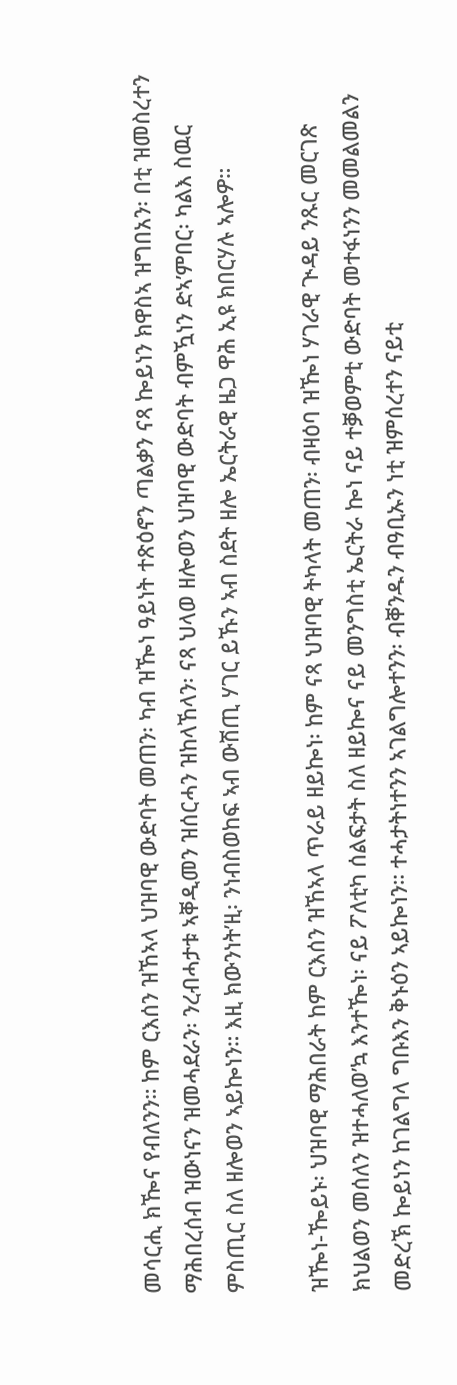መሳርሒ ክዀና የብለንን። ከም ርእሰን ዝኸኣላ ህዝባዊ ውድባት መጠን፡ ካብ ዝዀነ ዓይነት ተጽዕኖን ጣልቃን ናጻ ኰይነን ክዋስኣ ዝግበአን፡ በቲ ዝመስረተን ማሕበረሰብ ዝውነናን ዝመሓደራን፡ ንረብሓታቱ ኣቐዲመን ዝሰርሓን ዝከላኸላን፡ ናጻ ህላወ ዘሎወን ህዝባዊ ውድባት ብምዃነን ድኣ’ምበር፡ ካልእ ስዉር ምስጢር ስለ ዘሎወን ኣይኰነን። እዚ ክውንነት’ዚ፡ ንነብስወከፍ ኣብ ውሽጢ ሃገር ይኹን ኣብ ስደት ዘሎ ኤርትራዊ ዜጋ ዋሕ ኢዩ ክበርሃሉ ኣሎዎ።

ዝዀነ-ዀይኑ፡ ህዝባዊ ማሕበራት ከም ርእሰን ዝኸኣላ ጥራይ ዘይኰነ፡ ከም ናጻ ህዝባዊ ትካላት መጠን፡ ብዛዕባ ዝዀነ ሃገራዊ ጒዳይ ንጹር መርገጽ ክህልወን መሰለን ዝተሓለወ’ኳ እንተዀነ፡ ናይ ፖለቲካ ሰልፍታት ስለ ዘይኰና ናይ መንግስቲ ኤርትራ ኰነ ናይ ተቓወምቲ ውድባት መተፋነንን መመልመልን መድረኽ ኰይነን ከገልግላ ግቡእን ቅኑዕን ኣይኰነን። ተሓታትነተንን ኣገልግሎተንን፡ ብቐንዱን ብዓቢኡን ነቲ ዝምሰረተን ናይቲ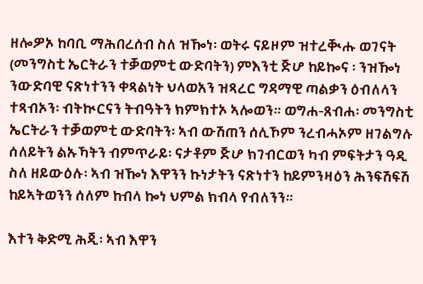ዘሎዎኦ ከባቢ ማሕበረሰብ ስለ ዝዀነ፡ ወትሩ ናይዞም ዝተረቚሑ ወገናት (መንግስቲ ኤርትራን ተቓወምቲ ውድባትን) ምእንቲ ጅሆ ከይኰና ፡ ንዝዀነ ንውድባዊ ናጽነተንን ቀጻልነት ህላወአን ዝጻረር ግዳማዊ ጣልቃን ዕብለላን ተጻብኦን፡ ብትኲርናን ትብዓትን ክምክተኦ ኣሎወን። ወግሐ-ጸብሐ፡ መንግስቲ ኤርትራን ተቓወምቲ ውድባትን፡ ኣብ ውሽጠን ሰሊኾም ንረብሓኦም ዘገልግሉ ሰለይትን ልኡኻትን ብምጥራይ፡ ናታቶም ጅሆ ክገብርወን ካብ ምፍትታን ዓዲ ስለ ዘይውዕሉ፡ ኣብ ዝዀነ እዋንን ኩነታትን ናጽነተን ከይምንዛዕን ሕንፍሽፍሽ ከይኣትወንን ሰለም ከብላ ኰነ ህምል ክብላ የብለንን።

እተን ቅድሚ ሕጂ፡ ኣብ እዋን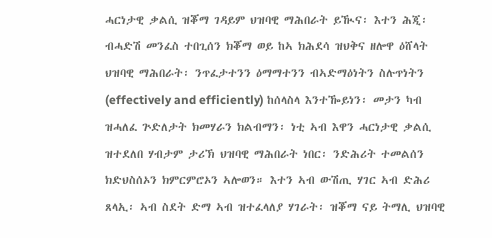ሓርነታዊ ቃልሲ ዝቖማ ገዳይም ህዝባዊ ማሕበራት ይዂና፡ እተን ሕጂ፡ ብሓድሽ መንፈስ ተበጊሰን ክቖማ ወይ ከኣ ክሕደሳ ዝህቅና ዘሎዋ ዕሸላት ህዝባዊ ማሕበራት፡ ንጥፈታተንን ዕማማተንን ብኣድማዕነትን ስሉጥነትን (effectively and efficiently) ከሰላስላ እንተዀይነን፡ መታን ካብ ዝሓለፈ ጕድለታት ክመሃራን ክልብማን፡ ነቲ ኣብ እዋን ሓርነታዊ ቃልሲ ዝተደለበ ሃብታም ታሪኽ ህዝባዊ ማሕበራት ነበር፡ ንድሕሪት ተመልሰን ክድህስሰኦን ክምርምሮኦን ኣሎወን። እተን ኣብ ውሽጢ ሃገር ኣብ ድሕሪ ጸላኢ፡ ኣብ ስደት ድማ ኣብ ዝተፈላለያ ሃገራት፡ ዝቖማ ናይ ትማሊ ህዝባዊ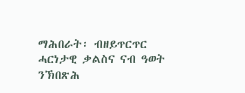ማሕበራት፡ ብዘይጥርጥር ሓርነታዊ ቃልስና ናብ ዓወት ንኽበጽሕ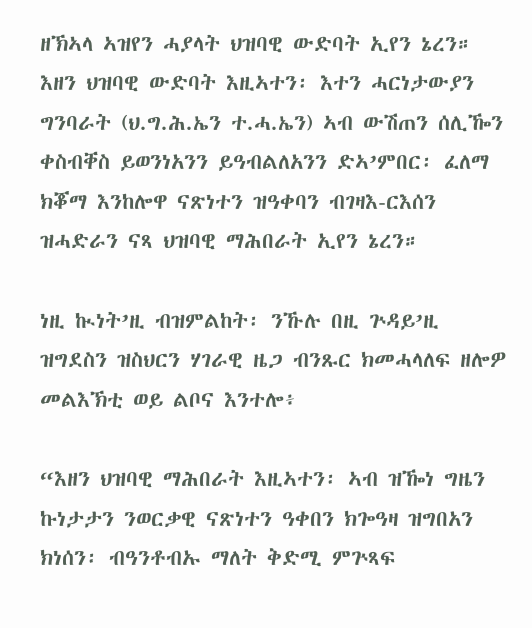ዘኽኣላ ኣዝየን ሓያላት ህዝባዊ ውድባት ኢየን ኔረን። እዘን ህዝባዊ ውድባት እዚኣተን፡ እተን ሓርነታውያን ግንባራት (ህ.ግ.ሕ.ኤን ተ.ሓ.ኤን) ኣብ ውሽጠን ሰሊዀን ቀስብቐስ ይወንነአንን ይዓብልለአንን ድኣ’ምበር፡ ፈለማ ክቖማ እንከሎዋ ናጽነተን ዝዓቀባን ብገዛእ-ርእሰን ዝሓድራን ናጻ ህዝባዊ ማሕበራት ኢየን ኔረን።

ነዚ ኲነት’ዚ ብዝምልከት፡ ንኹሉ በዚ ጕዳይ’ዚ ዝግደስን ዝስህርን ሃገራዊ ዜጋ ብንጹር ክመሓላለፍ ዘሎዎ መልእኽቲ ወይ ልቦና እንተሎ፥

“እዘን ህዝባዊ ማሕበራት እዚኣተን፡ ኣብ ዝዀነ ግዜን ኩነታታን ንወርቃዊ ናጽነተን ዓቀበን ክጐዓዛ ዝግበአን ክነሰን፡ ብዓንቶብኡ ማለት ቅድሚ ምጕጻፍ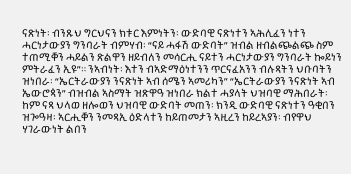ናጽነት፡ ብንጹህ ግርህናን ክቱር እምነትን፡ ውድባዊ ናጽነተን ኣሕሊፈን ነተን ሓርነታውያን ግንባራት ብምሃብ፡ “ናይ ሓፋሽ ውድባት” ዝብል ዘብልጭልጭ ስም ተጠሚቐን ሓይልን ጽልዋን ዘይብለን መሳርሒ ናይተን ሓርነታውያን ግንባራት ኰይነን ምትራፈን ኢዩ”። ንኣብነት፡ እተን ብኣድማዕነተንን ጥርናፈአንን ብሉጻትን ህቡባትን ዝነበራ፡ “ኤርትራውያን ንናጽነት ኣብ ሰሜን ኣመሪካን” “ኤርትራውያን ንናጽነት ኣብ ኤውሮጳን” ብዝብል ኣስማት ዝጽዋዓ ዝነበራ ክልተ ሓያላት ህዝባዊ ማሕበራት፡ ከም ናጻ ህላወ ዘሎወን ህዝባዊ ውድባት መጠን፡ ክንዲ ውድባዊ ናጽነተን ዓቂበን ዝጐዓዛ፡ ኣርሒቐን ንመጻኢ ዕድላተን ከይጠመታን ኣዚረን ከይረኣያን፡ ብየዋህ ሃገራውነት ልበን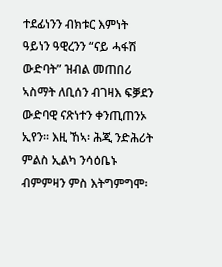ተደፊነንን ብክቱር እምነት ዓይነን ዓዊረንን “ናይ ሓፋሽ ውድባት” ዝብል መጠበሪ ኣስማት ለቢሰን ብገዛእ ፍቓደን ውድባዊ ናጽነተን ቀንጢጠንኦ ኢየን። እዚ ኸኣ፡ ሕጂ ንድሕሪት ምልስ ኢልካ ንሳዕቤኑ ብምምዛን ምስ እትግምግሞ፡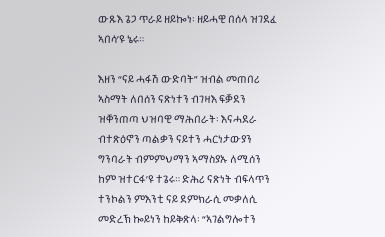ውጹእ ጌጋ ጥራይ ዘይኰነ፡ ዘይሓዊ በሰላ ዝገደፈ ኣበሳ’ዩ ኔሩ።

እዘን “ናይ ሓፋሽ ውድባት” ዝብል መጠበሪ ኣስማት ለበሰን ናጽነተን ብገዛእ ፍቓደን ዝቐንጠጣ ህዝባዊ ማሕበራት፡ እናሓደራ ብተጽዕኖን ጣልቃን ናይተን ሓርነታውያን ግንባራት ብምምህማን ኣማስያኡ ለሚሰን ከም ዝተርፋ’ዩ ተጌሩ። ድሕሪ ናጽነት ብፍላጥን ተንኮልን ምእንቲ ናይ ደምክራሲ መቃለሲ መድረኽ ኰይነን ከይቅጽላ፡ “ኣገልግሎተን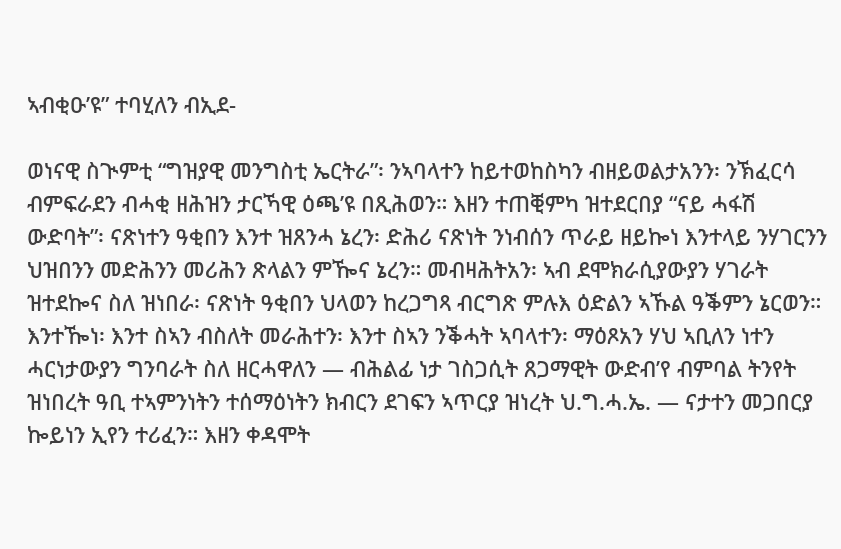ኣብቂዑ’ዩ” ተባሂለን ብኢደ-

ወነናዊ ስጒምቲ “ግዝያዊ መንግስቲ ኤርትራ”፡ ንኣባላተን ከይተወከስካን ብዘይወልታአንን፡ ንኽፈርሳ ብምፍራደን ብሓቂ ዘሕዝን ታርኻዊ ዕጫ’ዩ በጺሕወን። እዘን ተጠቒምካ ዝተደርበያ “ናይ ሓፋሽ ውድባት”፡ ናጽነተን ዓቂበን እንተ ዝጸንሓ ኔረን፡ ድሕሪ ናጽነት ንነብሰን ጥራይ ዘይኰነ እንተላይ ንሃገርንን ህዝበንን መድሕንን መሪሕን ጽላልን ምዀና ኔረን። መብዛሕትአን፡ ኣብ ደሞክራሲያውያን ሃገራት ዝተደኰና ስለ ዝነበራ፡ ናጽነት ዓቂበን ህላወን ከረጋግጻ ብርግጽ ምሉእ ዕድልን ኣኹል ዓቕምን ኔርወን። እንተዀነ፡ እንተ ስኣን ብስለት መራሕተን፡ እንተ ስኣን ንቕሓት ኣባላተን፡ ማዕጾአን ሃህ ኣቢለን ነተን ሓርነታውያን ግንባራት ስለ ዘርሓዋለን — ብሕልፊ ነታ ገስጋሲት ጸጋማዊት ውድብ’የ ብምባል ትንየት ዝነበረት ዓቢ ተኣምንነትን ተሰማዕነትን ክብርን ደገፍን ኣጥርያ ዝነረት ህ.ግ.ሓ.ኤ. — ናታተን መጋበርያ ኰይነን ኢየን ተሪፈን። እዘን ቀዳሞት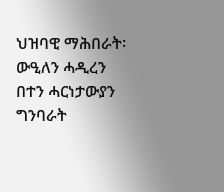ህዝባዊ ማሕበራት፡ ውዒለን ሓዲረን በተን ሓርነታውያን ግንባራት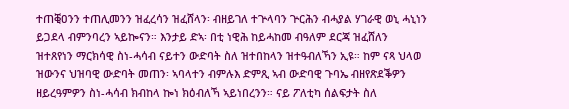ተጠቒዐንን ተጠሊመንን ዝፈረሳን ዝፈሸላን፡ ብዘይገለ ተጕላባን ጕርሕን ብሓያል ሃገራዊ ወኒ ሓኒነን ይጋደላ ብምንባረን ኣይኰናን። እንታይ ድኣ፡ በቲ ነዊሕ ከይሓከመ ብዓለም ደርጃ ዝፈሸለን ዝተጸየነን ማርክሳዊ ስነ-ሓሳብ ናይተን ውድባት ስለ ዝተበከላን ዝተዓብለኻን ኢዩ። ከም ናጻ ህላወ ዝውንና ህዝባዊ ውድባት መጠን፡ ኣባላተን ብምሉእ ድምጺ ኣብ ውድባዊ ጉባኤ ብዘየጽደቕዎን ዘይረዓምዎን ስነ-ሓሳብ ክብከላ ኰነ ክዕብለኻ ኣይነበረንን። ናይ ፖለቲካ ሰልፍታት ስለ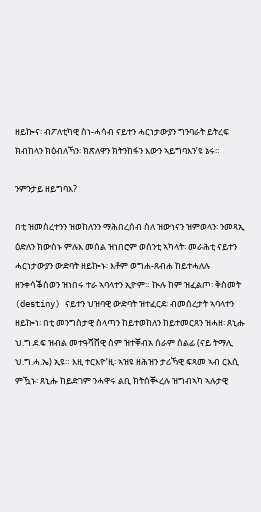ዘይኰና፡ ብፖለቲካዊ ስነ-ሓሳብ ናይተን ሓርነታውያን ግንባራት ይትረፍ ክብከላን ክዕብለኻን፡ ክጽለዋን ክትንከፋን እውን ኣይግባእን’ዩ ኔሩ።

ንምንታይ ዘይግባእ?

በቲ ዝመስረተንን ዝወከለንን ማሕበረሰብ ስለ ዝውነናን ዝምወላን፡ ንመጻኢ ዕድለን ክውስኑ ምሉእ መሰል ዝነበሮም ወሰንቲ ኣካላት፡ መራሕቲ ናይተን ሓርነታውያን ውድባት ዘይኰኑ፡ እቶም ወግሐ-ጸብሐ ከይተሓለሉ ዘንቀሳቕስወን ዝነበሩ ተራ ኣባላተን ኢዮም። ኲሉ ከም ዝፈልጦ፡ ቅስመት (destiny) ናይተን ህዝባዊ ውድባት ዝተፈርደ፡ ብመሰረታት ኣባላተን ዘይኰነ፡ በቲ መንግስታዊ ስላጣን ከይተወከለን ከይተመርጸን ዝሓዘ፡ ጸኒሑ ህ.ግ.ደ.ፍ ዝብል መተዓሻሸዊ ስም ዝተቐብአ ሰራም ሰልፊ (ናይ ትማሊ ህ.ግ.ሓ.ኤ) ኢዩ። እዚ ተርእዮ’ዚ፡ ኣዝዩ ዘሕዝን ታሪኻዊ ፍጻመ ኣብ ርእሲ ምዃኑ፡ ጸኒሑ ከይድገም ንሓዋሩ ልቢ ክትሰቚረሉ ዝግብኣካ ኣሉታዊ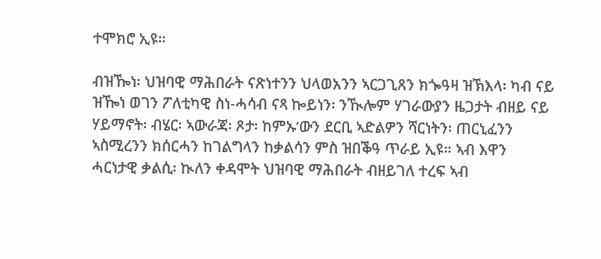ተሞክሮ ኢዩ።

ብዝዀነ፡ ህዝባዊ ማሕበራት ናጽነተንን ህላወአንን ኣርጋጊጸን ክጐዓዛ ዝኽእላ፡ ካብ ናይ ዝዀነ ወገን ፖለቲካዊ ስነ-ሓሳብ ናጻ ኰይነን፡ ንዂሎም ሃገራውያን ዜጋታት ብዘይ ናይ ሃይማኖት፡ ብሄር፡ ኣውራጃ፡ ጾታ፡ ከምኡ’ውን ደርቢ ኣድልዎን ሻርነትን፡ ጠርኒፈንን ኣስሚረንን ክሰርሓን ከገልግላን ከቃልሳን ምስ ዝበቕዓ ጥራይ ኢዩ። ኣብ እዋን ሓርነታዊ ቃልሲ፡ ኲለን ቀዳሞት ህዝባዊ ማሕበራት ብዘይገለ ተረፍ ኣብ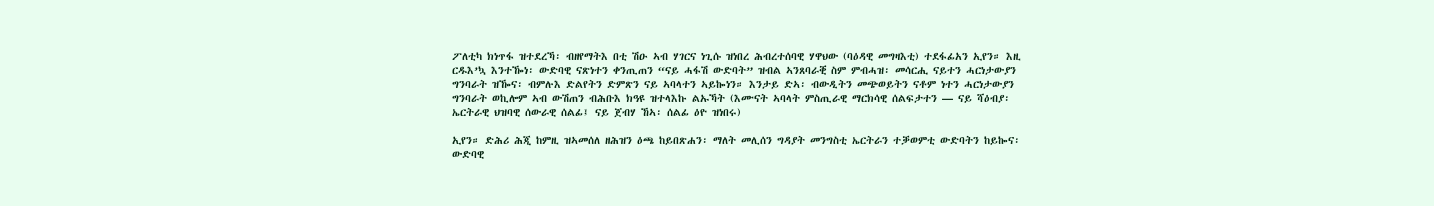ፖለቲካ ክነጥፋ ዝተደረኻ፡ ብዘየማትእ በቲ ሽዑ ኣብ ሃገርና ነጊሱ ዝነበረ ሕብረተሰባዊ ሃዋህው (ባዕዳዊ መግዛእቲ) ተደፋፊአን ኢየን። እዚ ርዱእ’ኳ እንተዀነ፡ ውድባዊ ናጽነተን ቀንጢጠን “ናይ ሓፋሽ ውድባት” ዝብል ኣንጸባራቒ ስም ምብሓዝ፡ መሳርሒ ናይተን ሓርነታውያን ግንባራት ዝዀና፡ ብምሉእ ድልየትን ድምጽን ናይ ኣባላተን ኣይኰነን። እንታይ ድኣ፡ ብውዲትን መጭወይትን ናቶም ነተን ሓርነታውያን ግንባራት ወኪሎም ኣብ ውሽጠን ብሕቡእ ክዓዩ ዝተላእኩ ልኡኻት (እሙናት ኣባላት ምስጢራዊ ማርክሳዊ ሰልፍታተን — ናይ ሻዕብያ፡ ኤርትራዊ ህዝባዊ ሰውራዊ ሰልፊ፤ ናይ ጀብሃ ኸኣ፡ ሰልፊ ዕዮ ዝነበሩ)

ኢየን። ድሕሪ ሕጂ ከምዚ ዝኣመሰለ ዘሕዝን ዕጫ ከይበጽሐን፡ ማለት መሊሰን ግዳያት መንግስቲ ኤርትራን ተቓወምቲ ውድባትን ከይኰና፡ ውድባዊ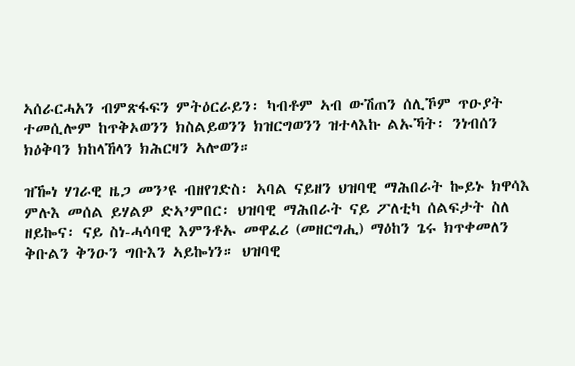ኣሰራርሓአን ብምጽፋፍን ምትዕርራይን፡ ካብቶም ኣብ ውሽጠን ሰሊኾም ጥዑያት ተመሲሎም ከጥቅኦወንን ክስልይወንን ክዝርግወንን ዝተላእኩ ልኡኻት፡ ንነብሰን ክዕቅባን ክከላኸላን ክሕርዛን ኣሎወን።

ዝዀነ ሃገራዊ ዜጋ መን’ዩ ብዘየገድስ፡ ኣባል ናይዘን ህዝባዊ ማሕበራት ኰይኑ ክዋሳእ ምሉእ መሰል ይሃልዎ ድኣ’ምበር፡ ህዝባዊ ማሕበራት ናይ ፖለቲካ ሰልፍታት ስለ ዘይኰና፡ ናይ ስነ-ሓሳባዊ እምንቶኡ መዋፈሪ (መዘርግሒ) ማዕከን ጌሩ ክጥቀመለን ቅቡልን ቅንዑን ግቡእን ኣይኰነን። ህዝባዊ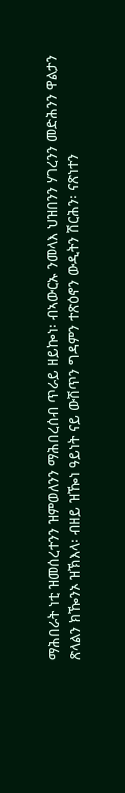ማሕበራት ነቲ ዝመሰረተንን ዝምወለንን ማሕበረሰብ ጥራይ ዘይኰነ፡ ብኣውርኡ ንመላእ ህዝበንን ሃገረንን መድሕንን ዋልታን ጽላልን ክዀንኦ ዝኽእላ፡ ብዘይ ዝዀነ ዓይነት ናይ ውሽጥን ግዳምን ተጽዕኖን ውዲትን ሽርሕን፡ ናጽነተን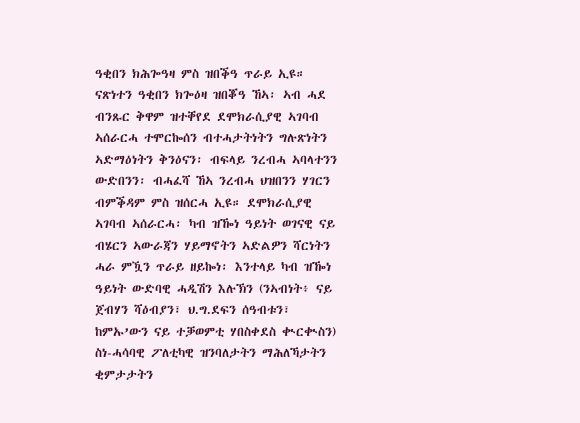ዓቂበን ክሕጐዓዛ ምስ ዝበቕዓ ጥራይ ኢዩ። ናጽነተን ዓቂበን ክጐዕዛ ዝበቖዓ ኸኣ፡ ኣብ ሓደ ብንጹር ቅዋም ዝተቐየደ ደሞክራሲያዊ ኣገባብ ኣሰራርሓ ተሞርኰሰን ብተሓታትነትን ግሉጽነትን ኣድማዕነትን ቅንዕናን፡ ብፍላይ ንረብሓ ኣባላተንን ውድበንን፡ ብሓፈሻ ኸኣ ንረብሓ ህዝበንን ሃገርን ብምቕዳም ምስ ዝሰርሓ ኢዩ። ደሞክራሲያዊ ኣገባብ ኣሰራርሓ፡ ካብ ዝዀነ ዓይነት ወገናዊ ናይ ብሄርን ኣውራጃን ሃይማኖትን ኣድልዎን ሻርነትን ሓራ ምዃን ጥራይ ዘይኰነ፡ እንተላይ ካብ ዝዀነ ዓይነት ውድባዊ ሓዲሽን እሉኽን (ንኣብነት፥ ናይ ጀብሃን ሻዕብያን፣ ህ.ግ.ደፍን ሰዓብቱን፣ ከምኡ’ውን ናይ ተቓወምቲ ሃበስቀደስ ቊርቊስን) ስነ-ሓሳባዊ ፖለቲካዊ ዝንባለታትን ማሕለኻታትን ቂምታታትን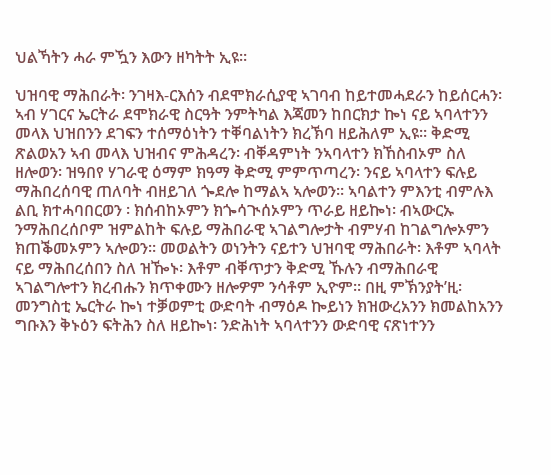ህልኻትን ሓራ ምዃን እውን ዘካትት ኢዩ።

ህዝባዊ ማሕበራት፡ ንገዛእ-ርእሰን ብደሞክራሲያዊ ኣገባብ ከይተመሓደራን ከይሰርሓን፡ ኣብ ሃገርና ኤርትራ ደሞክራዊ ስርዓት ንምትካል እጃመን ከበርክታ ኰነ ናይ ኣባላተንን መላእ ህዝበንን ደገፍን ተሰማዕነትን ተቐባልነትን ክረኽባ ዘይሕለም ኢዩ። ቅድሚ ጽልወአን ኣብ መላእ ህዝብና ምሕዳረን፡ ብቐዳምነት ንኣባላተን ክኸስብኦም ስለ ዘሎወን፡ ዝዓበየ ሃገራዊ ዕማም ክዓማ ቅድሚ ምምጥጣረን፡ ንናይ ኣባላተን ፍሉይ ማሕበረሰባዊ ጠለባት ብዘይገለ ጐደሎ ከማልኣ ኣሎወን። ኣባልተን ምእንቲ ብምሉእ ልቢ ክተሓባበርወን ፡ ክሰብከኦምን ክጐሳጒሰኦምን ጥራይ ዘይኰነ፡ ብኣውርኡ ንማሕበረሰቦም ዝምልከት ፍሉይ ማሕበራዊ ኣገልግሎታት ብምሃብ ከገልግሎኦምን ክጠቕመኦምን ኣሎወን። መወልትን ወነንትን ናይተን ህዝባዊ ማሕበራት፡ እቶም ኣባላት ናይ ማሕበረሰበን ስለ ዝዀኑ፡ እቶም ብቐጥታን ቅድሚ ኹሉን ብማሕበራዊ ኣገልግሎተን ክረብሑን ክጥቀሙን ዘሎዎም ንሳቶም ኢዮም። በዚ ምኽንያት’ዚ፡ መንግስቲ ኤርትራ ኰነ ተቓወምቲ ውድባት ብማዕዶ ኰይነን ክዝውረአንን ክመልከአንን ግቡእን ቅኑዕን ፍትሕን ስለ ዘይኰነ፡ ንድሕነት ኣባላተንን ውድባዊ ናጽነተንን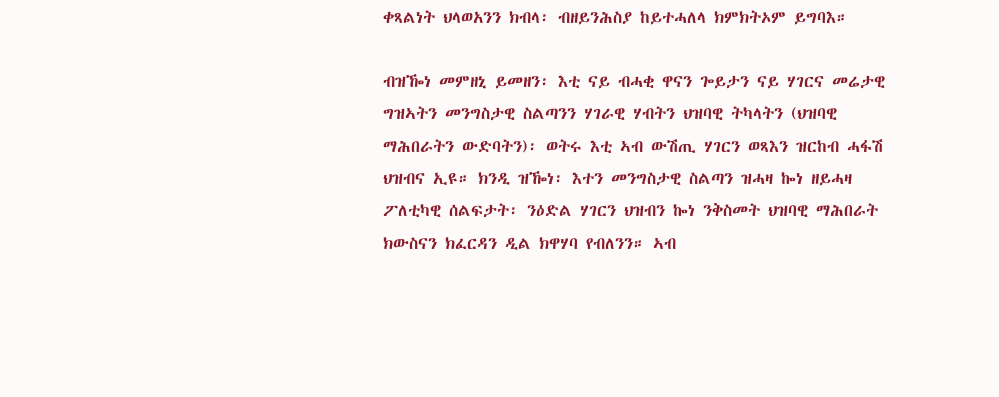ቀጻልነት ህላወአንን ክብላ፡ ብዘይንሕስያ ከይተሓለላ ክምክትኦም ይግባእ።

ብዝዀነ መምዘኒ ይመዘን፡ እቲ ናይ ብሓቂ ዋናን ጐይታን ናይ ሃገርና መሬታዊ ግዝኣትን መንግስታዊ ስልጣንን ሃገራዊ ሃብትን ህዝባዊ ትካላትን (ህዝባዊ ማሕበራትን ውድባትን)፡ ወትሩ እቲ ኣብ ውሽጢ ሃገርን ወጻእን ዝርከብ ሓፋሽ ህዝብና ኢዩ። ክንዲ ዝዀነ፡ እተን መንግስታዊ ስልጣን ዝሓዛ ኰነ ዘይሓዛ ፖለቲካዊ ሰልፍታት፡ ንዕድል ሃገርን ህዝብን ኰነ ንቅስመት ህዝባዊ ማሕበራት ክውስናን ክፈርዳን ዲል ክዋሃባ የብለንን። ኣብ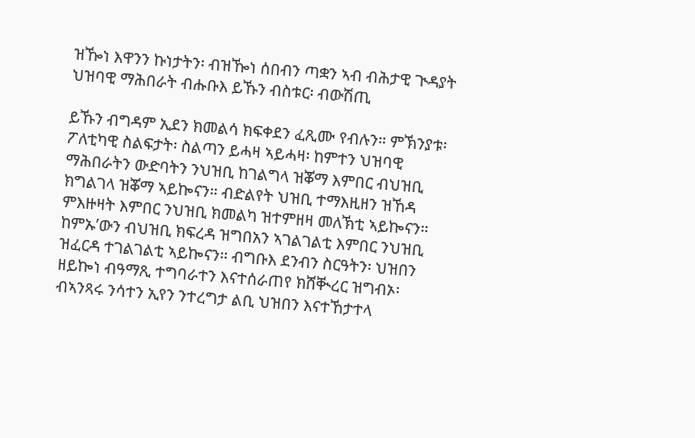ዝዀነ እዋንን ኩነታትን፡ ብዝዀነ ሰበብን ጣቋን ኣብ ብሕታዊ ጒዳያት ህዝባዊ ማሕበራት ብሑቡእ ይኹን ብስቱር፡ ብውሽጢ

ይኹን ብግዳም ኢደን ክመልሳ ክፍቀደን ፈጺሙ የብሉን። ምኽንያቱ፡ ፖለቲካዊ ስልፍታት፡ ስልጣን ይሓዛ ኣይሓዛ፡ ከምተን ህዝባዊ ማሕበራትን ውድባትን ንህዝቢ ከገልግላ ዝቖማ እምበር ብህዝቢ ክግልገላ ዝቖማ ኣይኰናን። ብድልየት ህዝቢ ተማእዚዘን ዝኸዳ ምእዙዛት እምበር ንህዝቢ ክመልካ ዝተምዘዛ መለኽቲ ኣይኰናን። ከምኡ’ውን ብህዝቢ ክፍረዳ ዝግበአን ኣገልገልቲ እምበር ንህዝቢ ዝፈርዳ ተገልገልቲ ኣይኰናን። ብግቡእ ደንብን ስርዓትን፡ ህዝበን ዘይኰነ ብዓማጺ ተግባራተን እናተሰራጠየ ክሸቚረር ዝግብኦ፡ ብኣንጻሩ ንሳተን ኢየን ንተረግታ ልቢ ህዝበን እናተኸታተላ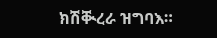ክሽቚረራ ዝግባእ።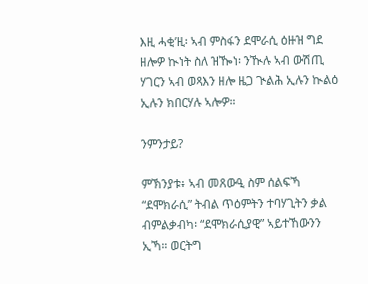እዚ ሓቂ’ዚ፡ ኣብ ምስፋን ደሞራሲ ዕዙዝ ግደ ዘሎዎ ኲነት ስለ ዝዀነ፡ ንዂሉ ኣብ ውሽጢ ሃገርን ኣብ ወጻእን ዘሎ ዜጋ ጒልሕ ኢሉን ኲልዕ ኢሉን ክበርሃሉ ኣሎዎ።

ንምንታይ?

ምኽንያቱ፥ ኣብ መጸውዒ ስም ሰልፍኻ “ደሞክራሲ” ትብል ጥዕምትን ተባሃጊትን ቃል ብምልቃብካ፡ “ደሞክራሲያዊ” ኣይተኸውንን ኢኻ። ወርትግ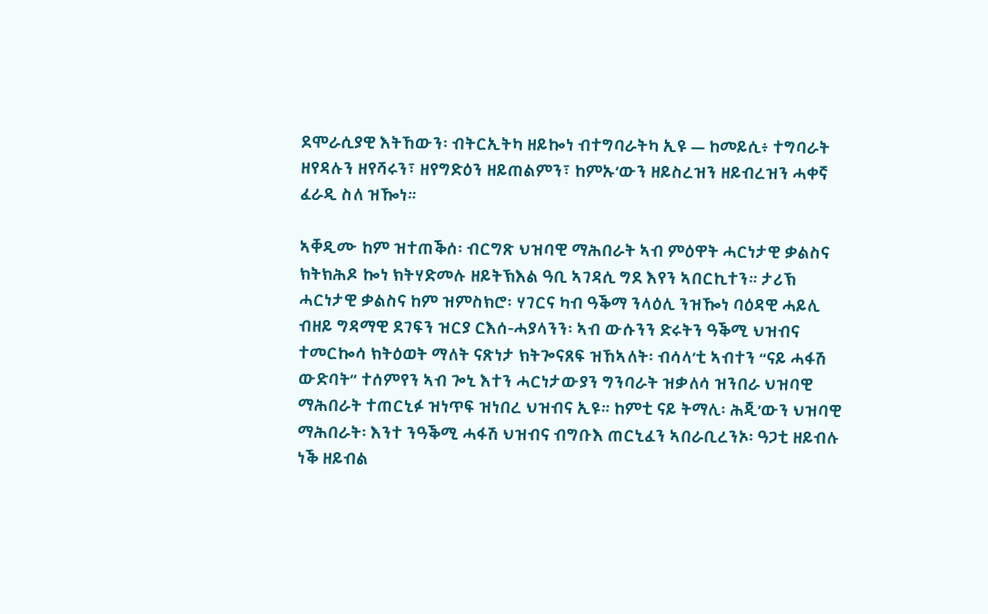ደሞራሲያዊ እትኸውን፡ ብትርኢትካ ዘይኰነ ብተግባራትካ ኢዩ — ከመይሲ፥ ተግባራት ዘየዳሉን ዘየሻሩን፣ ዘየግድዕን ዘይጠልምን፣ ከምኡ’ውን ዘይስረዝን ዘይብረዝን ሓቀኛ ፈራዲ ስለ ዝዀነ።

ኣቐዲሙ ከም ዝተጠቕሰ፡ ብርግጽ ህዝባዊ ማሕበራት ኣብ ምዕዋት ሓርነታዊ ቃልስና ክትክሕዶ ኰነ ክትሃድመሉ ዘይትኽእል ዓቢ ኣገዳሲ ግደ እየን ኣበርኪተን። ታሪኽ ሓርነታዊ ቃልስና ከም ዝምስክሮ፡ ሃገርና ካብ ዓቕማ ንላዕሊ ንዝዀነ ባዕዳዊ ሓይሊ ብዘይ ግዳማዊ ደገፍን ዝርያ ርእሰ-ሓያላንን፡ ኣብ ውሱንን ድሩትን ዓቕሚ ህዝብና ተመርኰሳ ክትዕወት ማለት ናጽነታ ክትጐናጸፍ ዝኸኣለት፡ ብሳላ’ቲ ኣብተን “ናይ ሓፋሽ ውድባት” ተሰምየን ኣብ ጐኒ እተን ሓርነታውያን ግንባራት ዝቃለሳ ዝንበራ ህዝባዊ ማሕበራት ተጠርኒፉ ዝነጥፍ ዝነበረ ህዝብና ኢዩ። ከምቲ ናይ ትማሊ፡ ሕጂ’ውን ህዝባዊ ማሕበራት፡ እንተ ንዓቕሚ ሓፋሽ ህዝብና ብግቡእ ጠርኒፈን ኣበራቢረንኦ፡ ዓጋቲ ዘይብሉ ነቕ ዘይብል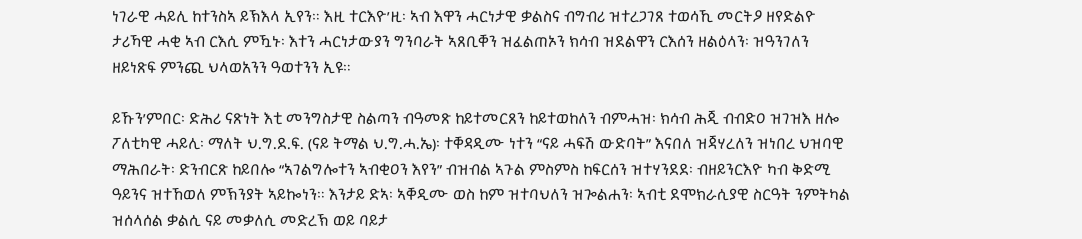ነገራዊ ሓይሊ ከተንስኣ ይኽእላ ኢየን። እዚ ተርእዮ’ዚ፡ ኣብ እዋን ሓርነታዊ ቃልስና ብግብሪ ዝተረጋገጸ ተወሳኺ መርትዖ ዘየድልዮ ታሪኻዊ ሓቂ ኣብ ርእሲ ምዃኑ፡ እተን ሓርነታውያን ግንባራት ኣጸቢቐን ዝፈልጠኦን ክሳብ ዝደልዋን ርእሰን ዘልዕላን፡ ዝዓንገለን ዘይነጽፍ ምንጪ ህላወአንን ዓወተንን ኢዩ።

ይኹን’ምበር፡ ድሕሪ ናጽነት እቲ መንግስታዊ ስልጣን ብዓመጽ ከይተመርጸን ከይተወከለን ብምሓዝ፡ ክሳብ ሕጂ ብብድዐ ዝገዝእ ዘሎ ፖለቲካዊ ሓይሊ፡ ማለት ህ.ግ.ደ.ፍ. (ናይ ትማል ህ.ግ.ሓ.ኤ)፡ ተቐዳዲሙ ነተን “ናይ ሓፍሽ ውድባት” እናበለ ዝጃሃረለን ዝነበረ ህዝባዊ ማሕበራት፡ ድንብርጽ ከይበሎ “ኣገልግሎተን ኣብቂዐን እየን” ብዝብል ኣጉል ምስምስ ከፍርሰን ዝተሃንደደ፡ ብዘይንርእዮ ካብ ቅድሚ ዓይንና ዝተኸወለ ምኽንያት ኣይኰነን። እንታይ ድኣ፡ ኣቐዲሙ ወስ ከም ዝተባህለን ዝጐልሐን፡ ኣብቲ ደሞክራሲያዊ ስርዓት ንምትካል ዝሰላሰል ቃልሲ ናይ መቃለሲ መድረኽ ወይ ባይታ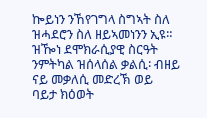ኰይነን ንኸየገግላ ስግኣት ስለ ዝሓደሮን ስለ ዘይኣመነንን ኢዩ። ዝዀነ ደሞክራሲያዊ ስርዓት ንምትካል ዝሰላሰል ቃልሲ፡ ብዘይ ናይ መቃለሲ መድረኽ ወይ ባይታ ክዕወት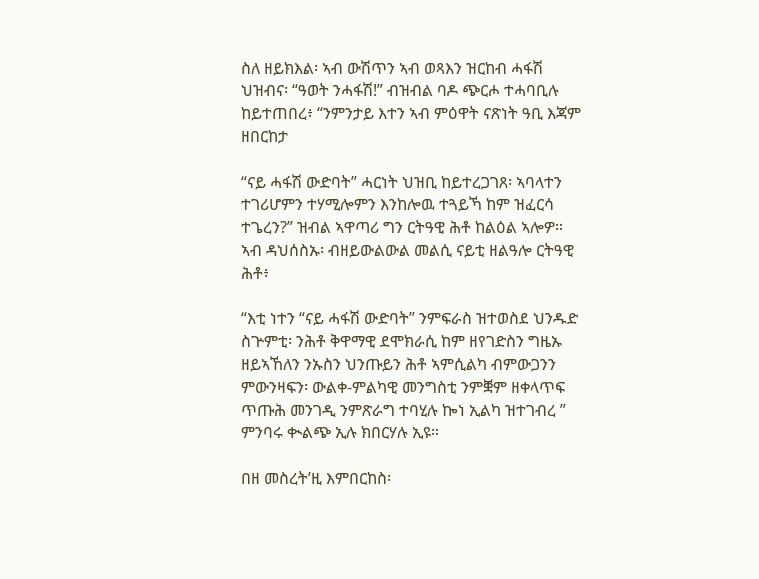ስለ ዘይክእል፡ ኣብ ውሽጥን ኣብ ወጻእን ዝርከብ ሓፋሽ ህዝብና፡ “ዓወት ንሓፋሽ!” ብዝብል ባዶ ጭርሖ ተሓባቢሉ ከይተጠበረ፥ “ንምንታይ እተን ኣብ ምዕዋት ናጽነት ዓቢ እጃም ዘበርከታ

“ናይ ሓፋሽ ውድባት” ሓርነት ህዝቢ ከይተረጋገጸ፡ ኣባላተን ተገሪሆምን ተሃሚሎምን እንከሎዉ ተጓይኻ ከም ዝፈርሳ ተጌረን?” ዝብል ኣዋጣሪ ግን ርትዓዊ ሕቶ ከልዕል ኣሎዎ። ኣብ ዳህሰስኡ፡ ብዘይውልውል መልሲ ናይቲ ዘልዓሎ ርትዓዊ ሕቶ፥

“እቲ ነተን “ናይ ሓፋሽ ውድባት” ንምፍራስ ዝተወስደ ህንዱድ ስጕምቲ፡ ንሕቶ ቅዋማዊ ደሞክራሲ ከም ዘየገድስን ግዜኡ ዘይኣኸለን ንኡስን ህንጡይን ሕቶ ኣምሲልካ ብምውጋንን ምውንዛፍን፡ ውልቀ-ምልካዊ መንግስቲ ንምቛም ዘቀላጥፍ ጥጡሕ መንገዲ ንምጽራግ ተባሂሉ ኰነ ኢልካ ዝተገብረ ” ምንባሩ ቊልጭ ኢሉ ክበርሃሉ ኢዩ።

በዘ መስረት’ዚ እምበርከስ፡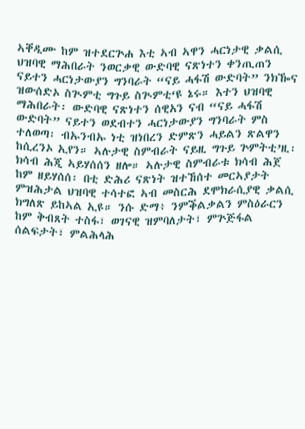ኣቐዲሙ ከም ዝተደርጕሐ እቲ ኣብ ኣዋን ሓርነታዊ ቃልሲ ህዝባዊ ማሕበራት ንወርቃዊ ውድባዊ ናጽነተን ቀንጢጠን ናይተን ሓርነታውያን ግንባራት “ናይ ሓፋሽ ውድባት” ንክዀና ዝውሰድኦ ስጒምቲ ግጉይ ስጒምቲ‘ዩ ኔሩ። እተን ህዝባዊ ማሕበራት፡ ውድባዊ ናጽነተን ሰዊአን ናብ “ናይ ሓፋሽ ውድባት” ናይተን ወደብተን ሓርነታውያን ግንባራት ምስ ተለወጣ፡ ብኡንብኡ ነቲ ዝነበረን ድምጽን ሓይልን ጽልዋን ከሲረንኦ ኢየን። ኣሉታዊ ስምብራት ናይዚ ግጉይ ጕምትቲ’ዚ፡ ክሳብ ሕጂ ኣይሃሰሰን ዘሎ። ኣሉታዊ ስምብራቱ ክሳብ ሕጀ ከም ዘይሃሰሰ፡ በቲ ድሕሪ ናጽነት ዝተኸሰተ መርኣያታት ምዝሕታል ህዝባዊ ተሳተፎ ኣብ መስርሕ ደሞክራሲያዊ ቃልሲ ክግለጽ ይከኣል ኢዩ። ንሱ ድማ፥ ንምቕልቃልን ምስዕራርን ከም ቅብጸት ተስፋ፣ ወገናዊ ዝምባለታት፣ ምጕጅፋል ሰልፍታት፣ ምልሕላሕ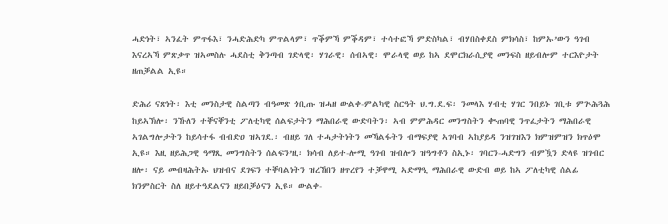ሓድነት፣ ኣንፈት ምጥፋእ፣ ንሓድሕድካ ምጥልላም፣ ጥቕምኻ ምቕዳም፣ ተሳተፎኻ ምድስካል፣ ብሃበስቀደስ ምክሳስ፣ ከምኡ’ውን ዓገብ እናረኣኻ ምጽቃጥ ዝኣመስሉ ሓደስቲ ቅንጣብ ገድላዊ፡ ሃገራዊ፡ ሰብኣዊ፡ ሞራላዊ ወይ ከኣ ደሞርክራሲያዊ መንፍስ ዘይብሎም ተርእዮታት ዘጠቓልል ኢዩ።

ድሕሪ ናጽነት፡ እቲ መንስታዊ ስልጣን ብዓመጽ ጎቢጡ ዝሓዘ ውልቀ-ምልካዊ ስርዓት ህ.ግ.ደ.ፍ፡ ንመላእ ሃብቲ ሃገር ንበይኑ ገቢቱ ምጕሕጓሕ ከይኣኽሎ፡ ንኹለን ተቐናቐንቲ ፖለቲካዊ ሰልፍታትን ማሕበራዊ ውድባትን፡ ኣብ ምምሕዳር መንግስትን ቊጠባዊ ንጥፈታትን ማሕበራዊ ኣገልግሎታትን ከይሳተፋ ብብድዐ ዝኣገደ.፡ ብዘይ ገለ ተሓታትነትን መኻልፋትን ብማፍያዊ ኣገባብ ኣከያይዳ ንዝገዝእን ክምዝምዝን ክጥዕሞ ኢዩ። እዚ ዘይሕጋዊ ዓማጺ መንግስትን ሰልፍን’ዚ፡ ክሳብ ለይተ-ሎሚ ዓገብ ዝብሎን ዝዓግቶን ስኢኑ፡ ገባርን-ሓድግን ብምዃን ድላዩ ዝገብር ዘሎ፡ ናይ መብዛሕትኡ ህዝብና ደገፍን ተቐባልነትን ዝረኸበን ዘጥረየን ተቓዋሚ ኣድማዒ ማሕበራዊ ውድብ ወይ ከኣ ፖለቲካዊ ሰልፊ ክንምስርት ስለ ዘይተዓደልናን ዘይበቓዕናን ኢዩ። ውልቀ-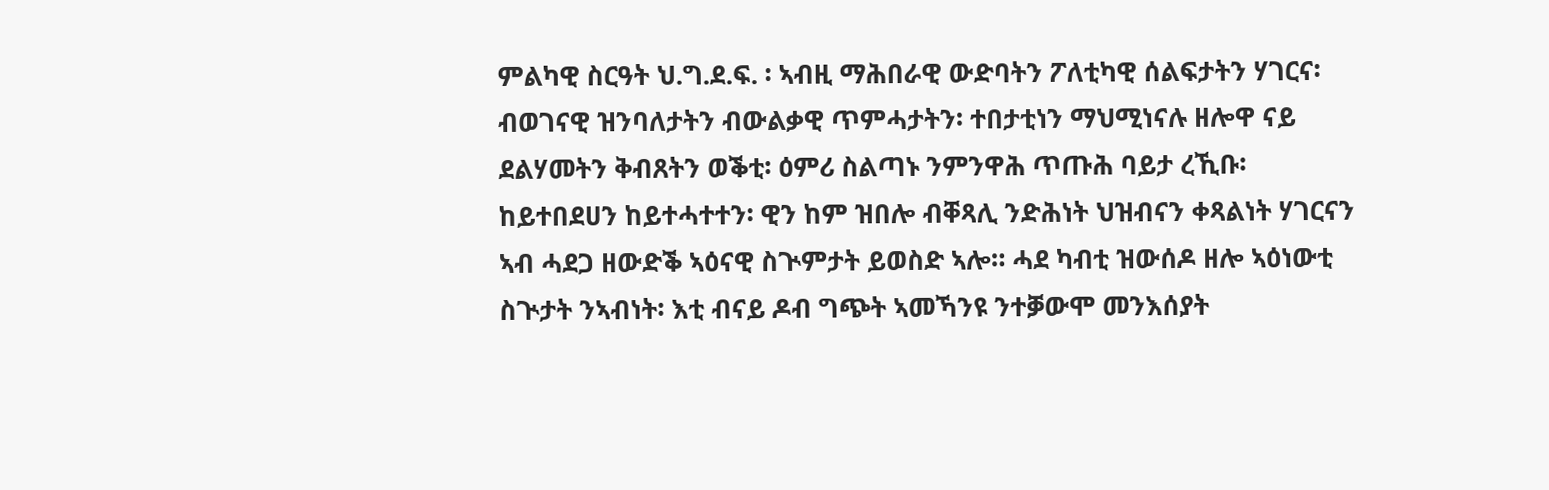ምልካዊ ስርዓት ህ.ግ.ደ.ፍ. ፡ ኣብዚ ማሕበራዊ ውድባትን ፖለቲካዊ ሰልፍታትን ሃገርና፡ ብወገናዊ ዝንባለታትን ብውልቃዊ ጥምሓታትን፡ ተበታቲነን ማህሚነናሉ ዘሎዋ ናይ ደልሃመትን ቅብጸትን ወቕቲ፡ ዕምሪ ስልጣኑ ንምንዋሕ ጥጡሕ ባይታ ረኺቡ፡ ከይተበደሀን ከይተሓተተን፡ ዊን ከም ዝበሎ ብቐጻሊ ንድሕነት ህዝብናን ቀጻልነት ሃገርናን ኣብ ሓደጋ ዘውድቕ ኣዕናዊ ስጒምታት ይወስድ ኣሎ። ሓደ ካብቲ ዝውሰዶ ዘሎ ኣዕነውቲ ስጒታት ንኣብነት፡ እቲ ብናይ ዶብ ግጭት ኣመኻንዩ ንተቓውሞ መንእሰያት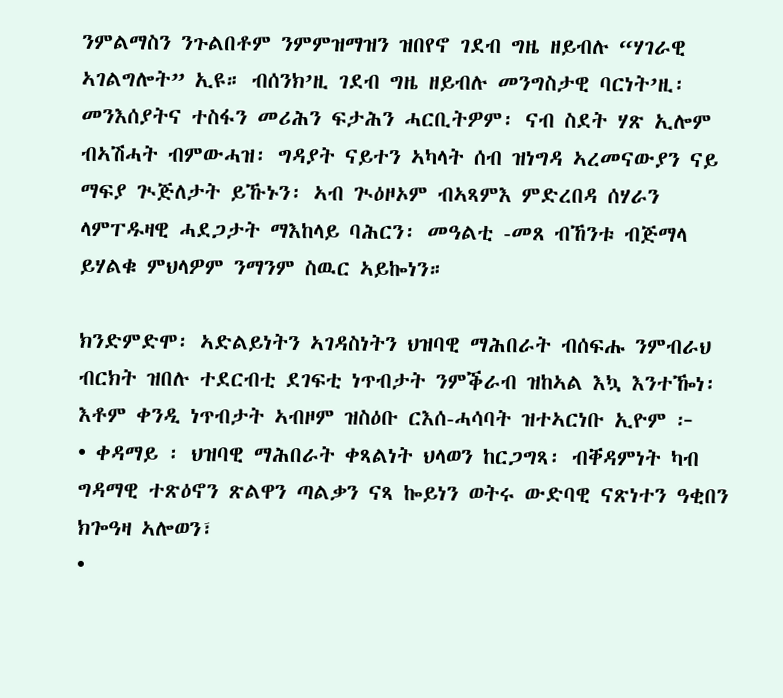ንምልማስን ንጉልበቶም ንምምዝማዝን ዝበየኖ ገደብ ግዜ ዘይብሉ “ሃገራዊ ኣገልግሎት” ኢዩ። ብሰንክ’ዚ ገደብ ግዜ ዘይብሉ መንግስታዊ ባርነት’ዚ፡ መንእሰያትና ተስፋን መሪሕን ፍታሕን ሓርቢትዎም፡ ናብ ስደት ሃጽ ኢሎም ብኣሽሓት ብምውሓዝ፡ ግዳያት ናይተን ኣካላት ሰብ ዝነግዳ ኣረመናውያን ናይ ማፍያ ጒጅለታት ይኹኑን፡ ኣብ ጒዕዞኦም ብኣጻምእ ምድረበዳ ሰሃራን ላምፐዱዛዊ ሓደጋታት ማእከላይ ባሕርን፡ መዓልቲ -መጸ ብኸንቱ ብጅማላ ይሃልቁ ምህላዎም ንማንም ስዉር ኣይኰነን።

ክንድምድሞ፡ ኣድልይነትን ኣገዳስነትን ህዝባዊ ማሕበራት ብሰፍሑ ንምብራህ ብርክት ዝበሉ ተደርብቲ ደገፍቲ ነጥብታት ንምቕራብ ዝከኣል እኳ እንተዀነ፡ እቶም ቀንዲ ነጥብታት ኣብዞም ዝስዕቡ ርእሰ-ሓሳባት ዝተኣርነቡ ኢዮም ፦
• ቀዳማይ ፡ ህዝባዊ ማሕበራት ቀጻልነት ህላወን ከርጋግጻ፡ ብቐዳምነት ካብ ግዳማዊ ተጽዕኖን ጽልዋን ጣልቃን ናጻ ኰይነን ወትሩ ውድባዊ ናጽነተን ዓቂበን ክጐዓዛ ኣሎወን፣
•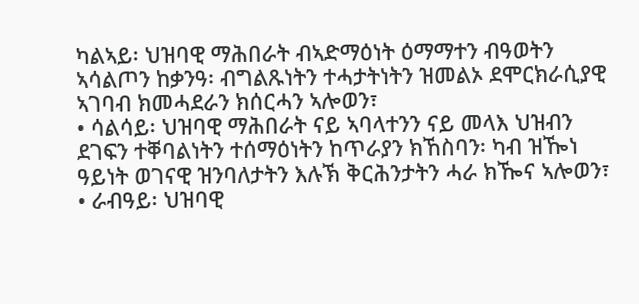ካልኣይ፡ ህዝባዊ ማሕበራት ብኣድማዕነት ዕማማተን ብዓወትን ኣሳልጦን ከቃንዓ፡ ብግልጹነትን ተሓታትነትን ዝመልኦ ደሞርክራሲያዊ ኣገባብ ክመሓደራን ክሰርሓን ኣሎወን፣
• ሳልሳይ፡ ህዝባዊ ማሕበራት ናይ ኣባላተንን ናይ መላእ ህዝብን ደገፍን ተቐባልነትን ተሰማዕነትን ከጥራያን ክኸስባን፡ ካብ ዝዀነ ዓይነት ወገናዊ ዝንባለታትን እሉኽ ቅርሕንታትን ሓራ ክዀና ኣሎወን፣
• ራብዓይ፡ ህዝባዊ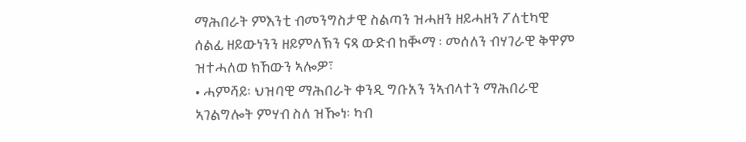ማሕበራት ምእንቲ ብመንግስታዊ ስልጣን ዝሓዘን ዘይሓዘን ፖለቲካዊ ሰልፊ ዘይውነንን ዘይምለኽን ናጻ ውድብ ከቚማ ፡ መሰለን ብሃገራዊ ቅዋም ዝተሓለወ ክኸውን ኣሎዎ፣
• ሓምሻይ፡ ህዝባዊ ማሕበራት ቀንዲ ግቡአን ንኣብላተን ማሕበራዊ ኣገልግሎት ምሃብ ስለ ዝዀነ፡ ካብ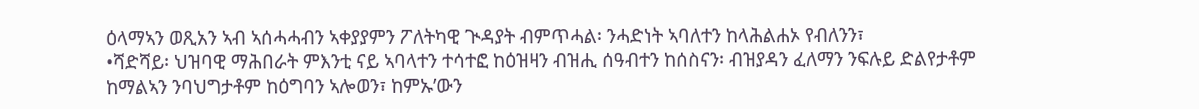ዕላማኣን ወጺአን ኣብ ኣሰሓሓብን ኣቀያያምን ፖለትካዊ ጒዳያት ብምጥሓል፡ ንሓድነት ኣባለተን ከላሕልሐኦ የብለንን፣
•ሻድሻይ፡ ህዝባዊ ማሕበራት ምእንቲ ናይ ኣባላተን ተሳተፎ ከዕዝዛን ብዝሒ ሰዓብተን ከሰስናን፡ ብዝያዳን ፈለማን ንፍሉይ ድልየታቶም ከማልኣን ንባህግታቶም ከዕግባን ኣሎወን፣ ከምኡ’ውን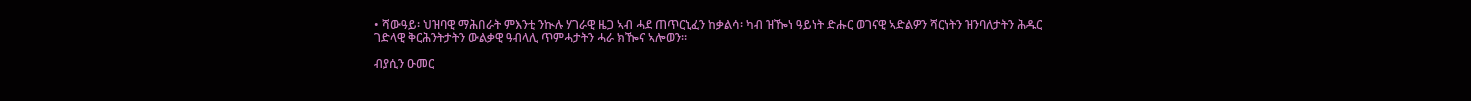• ሻውዓይ፡ ህዝባዊ ማሕበራት ምእንቲ ንኲሉ ሃገራዊ ዜጋ ኣብ ሓደ ጠጥርኒፈን ከቃልሳ፡ ካብ ዝዀነ ዓይነት ድሑር ወገናዊ ኣድልዎን ሻርነትን ዝንባለታትን ሕዱር ገድላዊ ቅርሕንትታትን ውልቃዊ ዓብላሊ ጥምሓታትን ሓራ ክዀና ኣሎወን።

ብያሲን ዑመር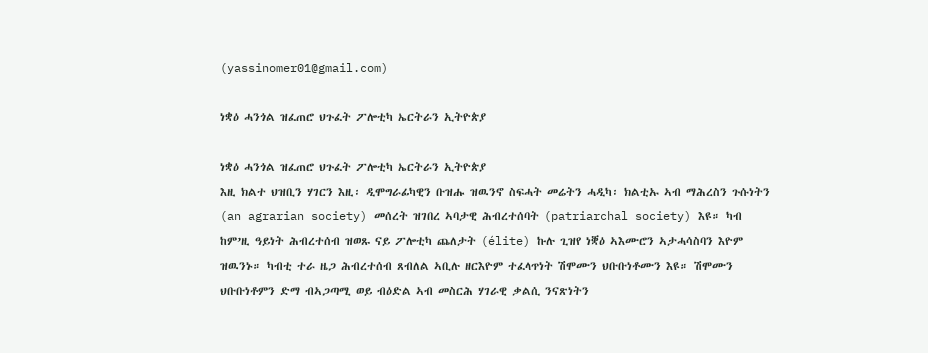(yassinomer01@gmail.com)

ነቋዕ ሓንጎል ዝፈጠሮ ህጉፈት ፖሎቲካ ኤርትራን ኢትዮጵያ

ነቋዕ ሓንጎል ዝፈጠሮ ህጉፈት ፖሎቲካ ኤርትራን ኢትዮጵያ
እዚ ክልተ ህዝቢን ሃገርን እዚ፡ ዲሞግራፊካዊን ቡዝሑ ዝዉንኖ ስፍሓት መሬትን ሓዲካ፡ ክልቲኡ ኣብ ማሕረስን ጉሱነትን (an agrarian society) መሰረት ዝገበረ ኣባታዊ ሕብረተሰባት (patriarchal society) እዩ። ካብ ከም’ዚ ዓይነት ሕብረተሰብ ዝወጹ ናይ ፖሎቲካ ጨለታት (élite) ኩሉ ጊዝየ ነቛዕ ኣእሙሮን ኣታሓሳስባን እዮም ዝዉንኑ። ካብቲ ተራ ዜጋ ሕብረተሰብ ጸብለል ኣቢሉ ዘርእዮም ተፈላጥነት ሽሞሙን ህቡቡነቶሙን እዩ። ሽሞሙን ህቡቡነቶምን ድማ ብኣጋጣሚ ወይ ብዕድል ኣብ መስርሕ ሃገራዊ ቃልሲ ንናጽነትን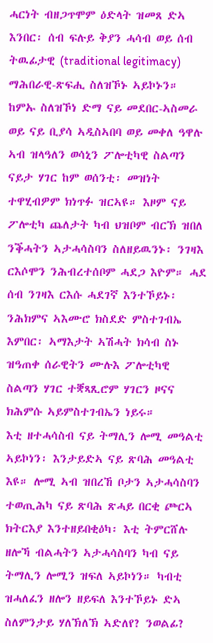ሓርነት ብዘጋጥሞም ዕድላት ዝመጸ ድኣ እንበር፡ ሰብ ፍሉይ ቅያን ሓሳብ ወይ ሰብ ትዉፊታዊ (traditional legitimacy) ማሕበራዊ-ጽፍሒ ስለዝኾኑ ኣይኮኑን። ከምኡ ስለዝኾነ ድማ ናይ መደበር-ኣስመራ ወይ ናይ ቢያሳ ኣዲስኣበባ ወይ መቀለ ዓዋሉ ኣብ ዝላዓለን ወሳኒን ፖሎቲካዊ ስልጣን ናይታ ሃገር ከም ወሰንቲ፡ መዝነት ተዋሂብዎም ክነጥፉ ዝርኣዩ። እዞም ናይ ፖሎቲካ ጨለታት ካብ ህዝቦም ብርኽ ዝበለ ንቕሓትን ኣታሓሳስባን ስለዘይዉንኑ፡ ንገዛእ ርእሶሞን ንሕብረተሰቦም ሓደጋ እዮም። ሓደ ሰብ ንገዛእ ርእሱ ሓደገኛ እንተኾይኑ፡ ንሕክምና ኣእሙሮ ክስደድ ምስተገብኤ እምበር፡ ኣማእታት ኣሽሓት ክሳብ ስኑ ዝዓጠቀ ሰራዊትን ሙሉእ ፖሎቲካዊ ስልጣን ሃገር ተቛጻጺሮም ሃገርን ዞናና ክሕምሱ ኣይምስተገብኤን ነይሩ።
እቲ ዘተሓሳስብ ናይ ትማሊን ሎሚ መዓልቲ ኣይኮነን፡ እንታይድኣ ናይ ጽባሕ መዓልቲ እዩ። ሎሚ ኣብ ዝበረኸ ቦታን ኣታሓሳስባን ተወጢሕካ ናይ ጽባሕ ጽሓይ በርቂ ጮርኣ ክትርእያ እንተዘይበቂዕካ፡ እቲ ትምርሸሉ ዘሎኻ ብልሓትን ኣታሓሳስባን ካብ ናይ ትማሊን ሎሚን ዝፍለ ኣይኮነን። ካብቲ ዝሓለፈን ዘሎን ዘይፍለ እንተኾይኑ ድኣ ስለምንታይ ሃለኽለኽ ኣድለየ? ንወልፊ?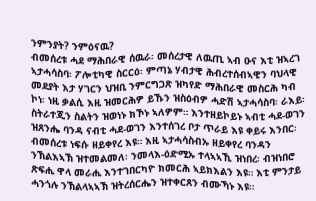ንምንያት? ንምዕናዉ?
ብመሰረቱ ሓደ ማሕበራዊ ሰዉራ፡ መሰረታዊ ለዉጢ ኣብ ዑና እቲ ዝኣረገ ኣታሓሳስባ፡ ፖሎቲካዊ ስርርዕ፡ ምጣኔ ሃብታዊ ሕብረተሰብኣዊን ባህላዊ መደያት እታ ሃገርን ህዝቢ ንምርግጋጽ ዝካየድ ማሕበራዊ መስርሕ ካብ ኮነ፡ ነዚ ቃልሲ እዚ ዝመርሕዎ ይኹን ዝስዕብዎ ሓድሽ ኣታሓሳስባ፡ ራእይ፡ ስትራተጂን ስልትን ዝወነኑ ክኾኑ ኣለዎም። እንተዘይኮይኑ ኣብቲ ሓደ-ወገን ዝጸንሔ ባንዳ ናብቲ ሓደ-ወገን እንተሰገረ ቦታ ጥራይ እዩ ቀይሩ እንበር፡ ብመሰረቱ ነፍሱ ዘይቀየረ እዩ። እዚ ኣታሓሳስብኡ ዘይቀየረ ባንዳን ንኽልእኣኽ ዝተመልመለ፡ ንመላእ-ዕድሚኡ ተላኣኣኺ ዝነበረ፡ ብዝነበሮ ጽፍሒ ዋላ መራሒ እንተገበርካዮ ክመርሕ ኣይክእልን እዩ። እቲ ምንታይ ሓንጎሉ ንኽልላኣኣኽ ዝትረሰርሔን ዝተቀርጸን ብሙኻኑ እዩ።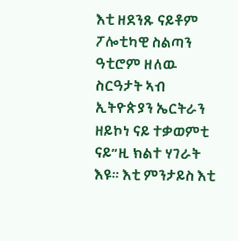እቲ ዘደንጹ ናይቶም ፖሎቲካዊ ስልጣን ዓቲሮም ዘለዉ ስርዓታት ኣብ ኢትዮጵያን ኤርትራን ዘይኮነ ናይ ተቃወምቲ ናይ”ዚ ክልተ ሃገራት እዩ። እቲ ምንታይስ እቲ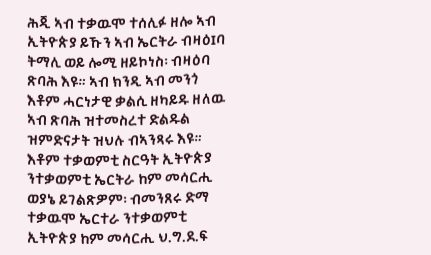ሕጂ ኣብ ተቃዉሞ ተሰሊፉ ዘሎ ኣብ ኢትዮጵያ ይኹን ኣብ ኤርትራ ብዛዕIባ ትማሊ ወይ ሎሚ ዘይኮነስ፡ ብዛዕባ ጽባሕ እዩ። ኣብ ክንዲ ኣብ መንጎ እቶም ሓርነታዊ ቃልሲ ዘካይዱ ዘለዉ ኣብ ጽባሕ ዝተመስረተ ድልዱል ዝምድናታት ዝህሉ ብኣንጻሩ እዩ። እቶም ተቃወምቲ ስርዓት ኢትዮጵያ ንተቃወምቲ ኤርትራ ከም መሳርሒ ወያኔ ይገልጽዎም፡ ብመንጸሩ ድማ ተቃዉሞ ኤርተራ ንተቃወምቲ ኢትዮጵያ ከም መሳርሒ ህ.ግ.ደ.ፍ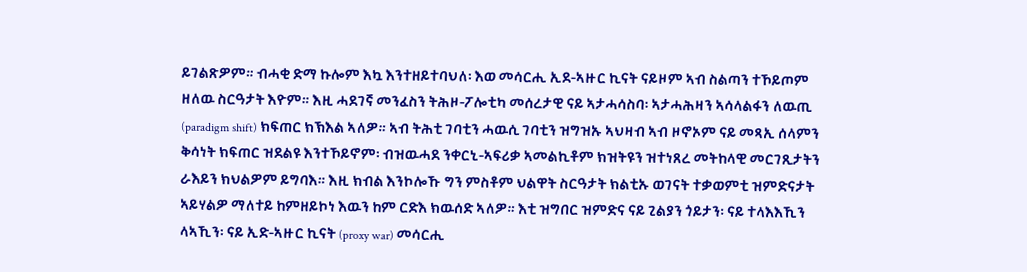ይገልጽዎም። ብሓቂ ድማ ኩሎም እኳ እንተዘይተባህለ፡ እወ መሳርሒ ኢደ-ኣዙር ኪናት ናይዞም ኣብ ስልጣን ተኾይጦም ዘለዉ ስርዓታት እዮም። እዚ ሓደገኛ መንፈስን ትሕዞ-ፖሎቲካ መሰረታዊ ናይ ኣታሓሳስባ፡ ኣታሓሕዛን ኣሳላልፋን ለዉጢ (paradigm shift) ክፍጠር ክኽእል ኣለዎ። ኣብ ትሕቲ ገባቲን ሓዉሲ ገባቲን ዝግዝኡ ኣህዛብ ኣብ ዞኖኦም ናይ መጻኢ ሰላምን ቅሳነት ክፍጠር ዝደልዩ እንተኾይኖም፡ ብዝዉሓደ ንቀርኒ-ኣፍሪቃ ኣመልኪቶም ክዝትዩን ዝተነጸረ መትከላዊ መርገጺታትን ራእይን ክህልዎም ይግባእ። እዚ ክብል እንኮሎኹ ግን ምስቶም ህልዋት ስርዓታት ክልቲኡ ወገናት ተቃወምቲ ዝምድናታት ኣይሃልዎ ማለተይ ከምዘይኮነ እዉን ከም ርድእ ክዉሰድ ኣለዎ። እቲ ዝግበር ዝምድና ናይ ጊልያን ጎይታን፡ ናይ ተላእእኺን ላኣኺን፡ ናይ ኢድ-ኣዙር ኪናት (proxy war) መሳርሒ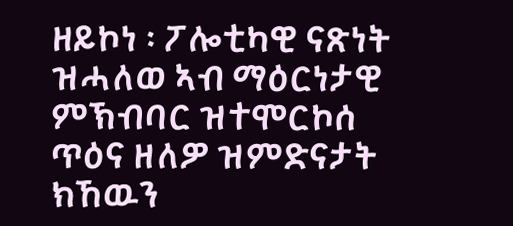ዘይኮነ ፡ ፖሎቲካዊ ናጽነት ዝሓለወ ኣብ ማዕርነታዊ ምኽብባር ዝተሞርኮሰ ጥዕና ዘለዎ ዝምድናታት ክኸዉን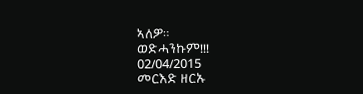ኣለዎ።
ወድሓንኩም!!!
02/04/2015
መርእድ ዘርኡ